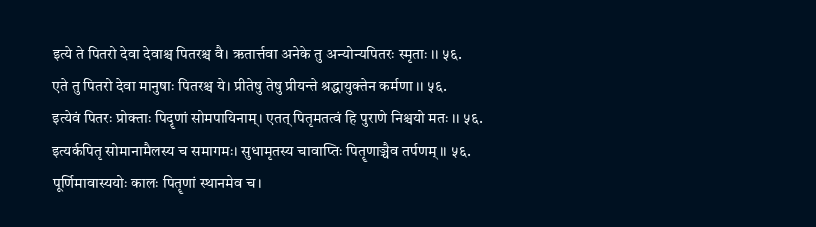इत्ये ते पितरो देवा देवाश्च पितरश्च वै। ऋतार्त्तवा अनेके तु अन्योन्यपितरः स्मृताः ।। ५६.
एते तु पितरो देवा मानुषाः पितरश्च ये। प्रीतेषु तेषु प्रीयन्ते श्रद्धायुक्तेन कर्मणा ।। ५६.
इत्येवं पितरः प्रोक्ताः पिदॄणां सोमपायिनाम्। एतत् पितृमतत्वं हि पुराणे निश्चयो मतः ।। ५६.
इत्यर्कपितृ सोमानामैलस्य च समागमः। सुधामृतस्य चावाप्तिः पितॄणाञ्चैव तर्पणम् ।। ५६.
पूर्णिमावास्ययोः कालः पितॄणां स्थानमेव च।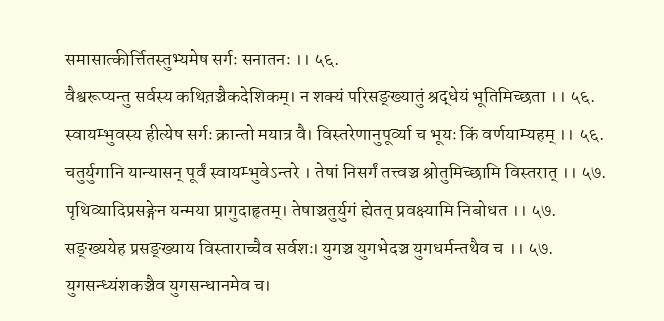समासात्कीर्त्तितस्तुभ्यमेष सर्गः सनातनः ।। ५६.
वैश्वरूप्यन्तु सर्वस्य कथित़ञ्चैकदेशिकम्। न शक्यं परिसङ्ख्यातुं श्रद्धेयं भूतिमिच्छता ।। ५६.
स्वायम्भुवस्य हीत्येष सर्गः क्रान्तो मयात्र वै। विस्तरेणानुपूर्व्या च भूयः किं वर्णयाम्यहम् ।। ५६.
चतुर्युगानि यान्यासन् पूर्वं स्वायम्भुवेऽन्तरे । तेषां निसर्गं तत्त्वञ्च श्रोतुमिच्छामि विस्तरात् ।। ५७.
पृथिव्यादिप्रसङ्गेन यन्मया प्रागुदाहृतम्। तेषाञ्चतुर्युगं ह्येतत् प्रवक्ष्यामि निबोधत ।। ५७.
सङ्ख्ययेह प्रसङ्ख्याय विस्ताराच्चैव सर्वशः। युगञ्च युगभेदञ्च युगधर्मन्तथैव च ।। ५७.
युगसन्ध्यंशकञ्चैव युगसन्धानमेव च।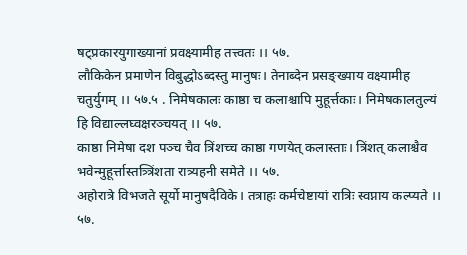षट्प्रकारयुगाख्यानां प्रवक्ष्यामीह तत्त्वतः ।। ५७.
लौकिकेन प्रमाणेन विबुद्धोऽब्दस्तु मानुषः। तेनाब्देन प्रसङ्ख्याय वक्ष्यामीह चतुर्युगम् ।। ५७.५ . निमेषकालः काष्ठा च कलाश्चापि मुहूर्त्तकाः। निमेषकालतुल्यं हि विद्याल्लघ्वक्षरञ्चयत् ।। ५७.
काष्ठा निमेषा दश पञ्च चैव त्रिंशच्च काष्ठा गणयेत् कलास्ताः। त्रिंशत् कलाश्चैव भवेन्मुहूर्त्तास्तत्र्त्रिंशता रात्र्यहनी समेते ।। ५७.
अहोरात्रे विभजते सूर्यो मानुषदैविके। तत्राहः कर्मचेष्टायां रात्रिः स्वप्नाय कल्प्यते ।। ५७.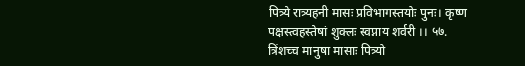पित्र्ये रात्र्यहनी मासः प्रविभागस्तयोः पुनः। कृष्ण पक्षस्त्वहस्तेषां शुक्लः स्वप्नाय शर्वरी ।। ५७.
त्रिंशच्च मानुषा मासाः पित्र्यो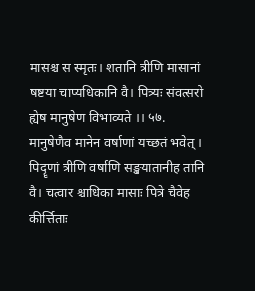मासश्च स स्मृतः। शतानि त्रीणि मासानां षष्टया चाप्यधिकानि वै। पित्र्यः संवत्सरो ह्येष मानुषेण विभाव्यते ।। ५७.
मानुषेणैव मानेन वर्षाणां यच्छतं भवेत् । पिदॄणां त्रीणि वर्षाणि सङ्खयातानीह तानि वै। चत्वार श्चाधिका मासाः पित्रे चैवेह कीर्त्तिताः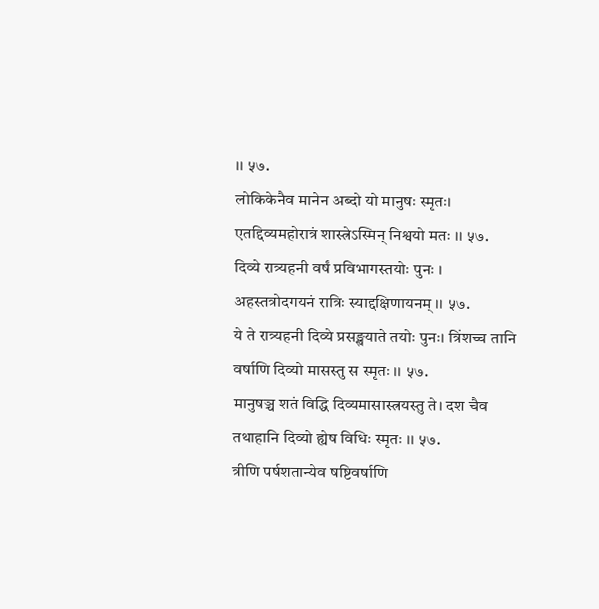।। ५७.
लोकिकेनैव मानेन अब्दो यो मानुषः स्मृतः। एतद्दिव्यमहोरात्रं शास्त्रेऽस्मिन् निश्वयो मतः ।। ५७.
दिव्ये रात्र्यहनी वर्षं प्रविभागस्तयोः पुनः । अहस्तत्रोदगयनं रात्रिः स्याद्दक्षिणायनम् ।। ५७.
ये ते रात्र्यहनी दिव्ये प्रसङ्खयाते तयोः पुनः। त्रिंशच्च तानि वर्षाणि दिव्यो मासस्तु स स्मृतः ।। ५७.
मानुषञ्च शतं विद्धि दिव्यमासास्त्रयस्तु ते। दश चैव तथाहानि दिव्यो ह्येष विधिः स्मृतः ।। ५७.
त्रीणि पर्षशतान्येव षष्टिवर्षाणि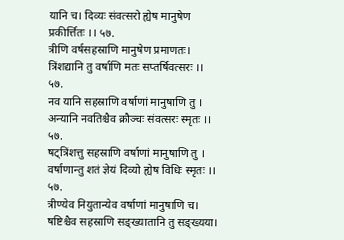यानि च। दिव्यः संवत्सरो ह्येष मानुषेण प्रकीर्त्तितः ।। ५७.
त्रीणि वर्षसहस्राणि मानुषेण प्रमाणतः। त्रिंशद्यानि तु वर्षाणि मतः सप्तर्षिवत्सरः ।। ५७.
नव यानि सहस्राणि वर्षाणां मानुषाणि तु । अन्यानि नवतिश्चैव क्रौञ्चः संवत्सरः स्मृतः ।। ५७.
षट्त्रिंशत्तु सहस्राणि वर्षाणां मानुषाणि तु । वर्षाणान्तु शतं ज्ञेयं दिव्यो ह्येष विधिः स्मृतः ।। ५७.
त्रीण्येव नियुतान्येव वर्षाणां मानुषाणि च। षष्टिश्चैव सहस्राणि सङ्ख्यातानि तु सङ्ख्यया।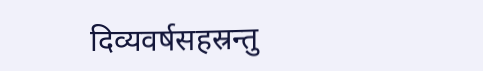दिव्यवर्षसहस्रन्तु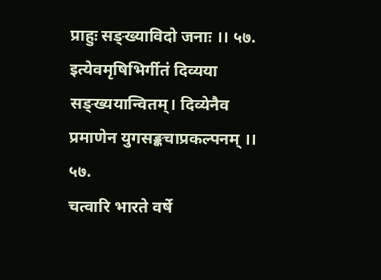प्राहुः सङ्ख्याविदो जनाः ।। ५७.
इत्येवमृषिभिर्गीतं दिव्यया सङ्ख्ययान्वितम्। दिव्येनैव प्रमाणेन युगसङ्कचाप्रकल्पनम् ।। ५७.
चत्वारि भारते वर्षे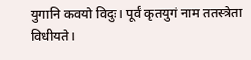युगानि कवयो विदुः। पूर्वं कृतयुगं नाम ततस्त्रेता विधीयते।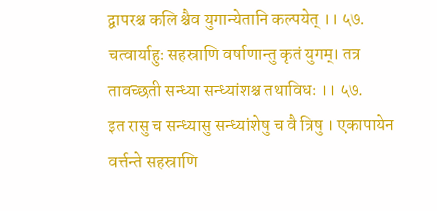द्वापरश्च कलि श्चैव युगान्येतानि कल्पयेत् ।। ५७.
चत्वार्याहुः सहस्राणि वर्षाणान्तु कृतं युगम्। तत्र तावच्छती सन्ध्या सन्ध्यांशश्च तथाविधः ।। ५७.
इत रासु च सन्ध्यासु सन्ध्यांशेषु च वै त्रिषु । एकापायेन वर्त्तन्ते सहस्राणि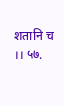शतानि च ।। ५७.